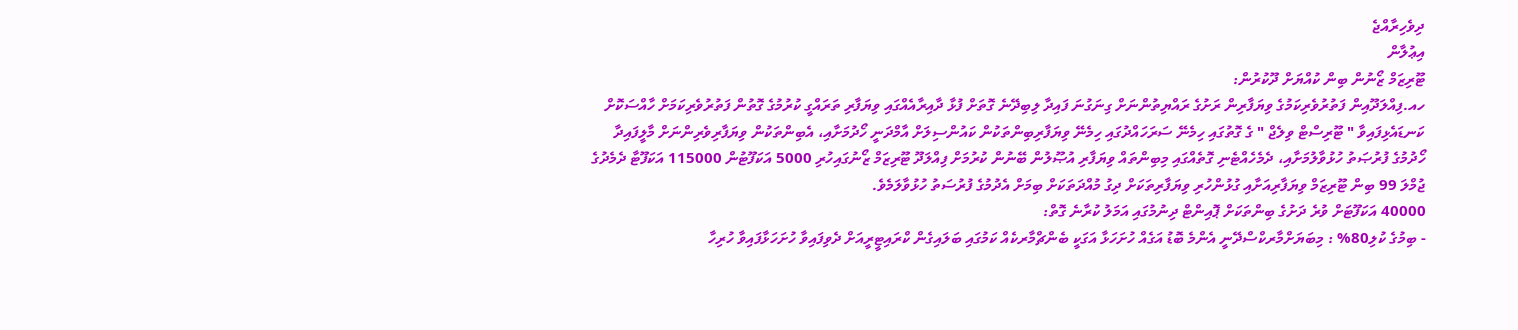ދިވެހިރާއްޖެ
އިޢުލާން
ޓޫރިޒަމް ޒޯނުން ބިން ކުއްޔަށް ދޫކުރުން:
ހއ.ފިއްލަދޫއިން ފަތުރުވެރިކަމުގެ ވިޔަފާރިން ރަށުގެ ރައްޔިތުންނަށް ގިނަގުނަ ފައިދާ ލިބިދޭނެ ގޮތަށް ފުޅާ ދާއިރާއެއްގައި ވިޔަފާރި ތަރައްގީ ކުރުމުގެ ގޮތުން ފަތުރުވެރިކަމަށް ހާއްސަކޮށް ކަނޑައެޅިފައިވާ " ޓޫރިސްޓް ވިލެޖް " ގެ ގޮތުގައި ހިމެނޭ ސަރަހައްދުގައި ހިމެނޭ ވިޔަފާރިބިންތަކުން ކައުންސިލަށް އާމްދަނީ ހޯދުމަށާއި، އެބިންތަކުން ވިޔަފާރިވެރިންނަށް މާލީފައިދާ ހޯދުމުގެ ފުރުޞަތު ހުޅުވާލުމަށާއި، ދެމެހެއްޓެނި ގޮތެއްގައި މިބިންތައް ވިޔަފާރި އުޞޫލުން ބޭނުން ކުރުމަށް ފިއްލަދޫ ޓޫރިޒަމް ޒޯނުގައިހުރި 5000 އަކަފޫޓުން 115000 އަކަފޫޓާ ދެމެދުގެ ޖުމްލަ 99 ބިން ޓޫރިޒަމް ވިޔަފާރިއަށާއި ގުޅުންހުރި ވިޔަފާރިތަކަށް ދިގު މުއްދަތަކަށް ބިމަށް އެދުމުގެ ފުރުސަތު ހުޅުވާލަމެވެ.
40000 އަކަފޫޓަށް ވުރެ ދަށުގެ ބިންތަކަށް ޕޮއިންޓް ދިނުމުގައި އަމަލު ކުރާނެ ގޮތް:
- ބިމުގެ ކުލި80% : މިބަޔަށްމާރކްސްދޭނީ އެންމެ ބޮޑު އަގެއް ހުށަހަޅާ އަގަކީ ބެންޗްމާރކެއް ކަމުގައި ބަލައިގެން ކްރައިޓީރީއަށް ދެވިފައިވާ ހުށަހަޅާފައިވާ ހުރިހާ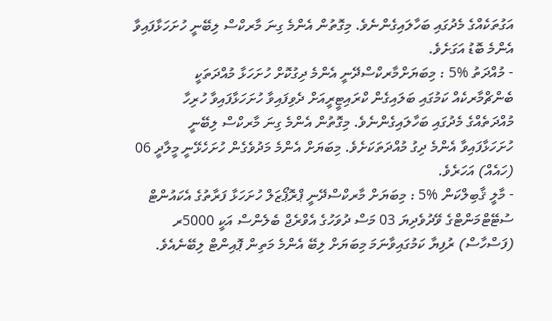އަގުތަކެއްގެ މެދުގައި ބަހާލައިގެންނެވެ. މިގޮތުން އެންމެ ގިނަ މާރކްސް ލިބޭނީ ހުށަހަޅާފައިވާ އެންމެ ބޮޑު އަގަށެވެ.
- މުއްދަތު %5 : މިބަޔަށްމާރކްސްދޭނީ އެންމެ ދިގުކޮށް ހުށަހަޅާ މުއްދަތަކީ ބެންޗްމާރކެއް ކަމުގައި ބަލައިގެން ކްރައިޓީރީއަށް ދެވިފައިވާ ހުށަހަޅާފައިވާ ހުރިހާ މުއްދަތެއްގެ މެދުގައި ބަހާލައިގެންނެވެ. މިގޮތުން އެންމެ ގިނަ މާރކްސް ލިބޭނީ ހުށަހަޅާފައިވާ އެންމެ ދިގު މުއްދަތަކަށެވެ. މިބަޔަށް އެންމެ މަދުވެގެން ހުށަހެޅޭނީ މީލާދީ 06 (ހައެއް) އަހަރެވެ.
- މާލީ ޤާބިލްކަން %5 : މިބަޔަށް މާރކްސްދޭނީ ޕްރޮޕޯޒަލް ހުށަހަޅާ ފަރާތުގެ އެކައުންޓް ސުޓޭޓްމަންޓްގެ ވޭދުވެދިޔަ 03 މަސް ދުވަހުގެ އެވްރެޖް ބެލެންސް އަކީ 5000ރ (ފަސްހާސް) ރުފިޔާ ކަމުގައިވާނަމަ މިބަޔަށް ލިބޭ އެންމެ މަތިން ޕޮއިންޓް ލިބޭނެއެވެ.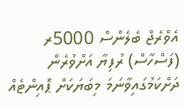އެވްރެޖް ބެލެންސް 5000ރ (ފަސްހާސް) ރުފިޔާ އަށްވުރެން ދަށްކަމުގައިވާނަމަ މިބަޔަކަށް ޕޮއިންޓެއް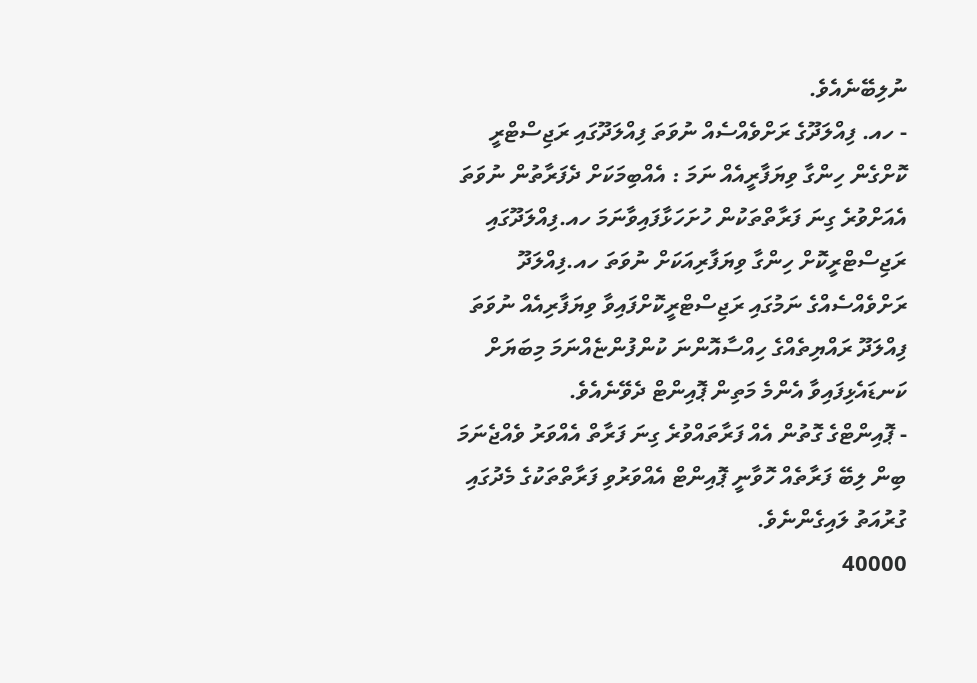ނުލިބޭނެއެވެ.
- ހއ. ފިއްލަދޫގެ ރަށްވެއްސެއް ނުވަތަ ފިއްލަދޫގައި ރަޖިސްޓްރީ ކޮށްގެން ހިންގާ ވިޔަފާރީއެއް ނަމަ : އެއްބިމަކަށް ދެފަރާތުން ނުވަތަ އެއަށްވުރެ ގިނަ ފަރާތްތަކުން ހުށަހަޅާފައިވާނަމަ ހއ.ފިއްލަދޫގައި ރަޖިސްޓްރީކޮށް ހިންގާ ވިޔަފާރިއަކަށް ނުވަތަ ހއ.ފިއްލަދޫ ރަށްވެއްސެއްގެ ނަމުގައި ރަޖިސްޓްރީކޮށްފައިވާ ވިޔަފާރިއެއް ނުވަތަ ފިއްލަދޫ ރައްޔިތެއްގެ ހިއްސާއޮންނަ ކުންފުންޏެއްނަމަ މިބަޔަށް ކަނޑައެޅިފައިވާ އެންމެ މަތިން ޕޮއިންޓް ދެވޭނެއެވެ.
- ޕޮއިންޓްގެ ގޮތުން އެއް ފަރާތައްވުރެ ގިނަ ފަރާތް އެއްވަރު ވެއްޖެނަމަ ބިން ލިބޭ ފަރާތެއް ހޮވާނީ ޕޮއިންޓް އެއްވަރުވި ފަރާތްތަކުގެ މެދުގައި ގުރުއަތު ލައިގެންނެވެ.
40000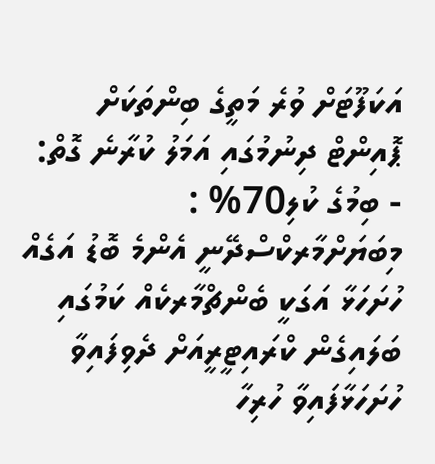އަކަފޫޓަށް ވުރެ މަތީގެ ބިންތަކަށް ޕޮއިންޓް ދިނުމުގައި އަމަލު ކުރާނެ ގޮތް:
- ބިމުގެ ކުލި70% : މިބަޔަށްމާރކްސްދޭނީ އެންމެ ބޮޑު އަގެއް ހުށަހަޅާ އަގަކީ ބެންޗްމާރކެއް ކަމުގައި ބަލައިގެން ކްރައިޓީރީއަށް ދެވިފައިވާ ހުށަހަޅާފައިވާ ހުރިހާ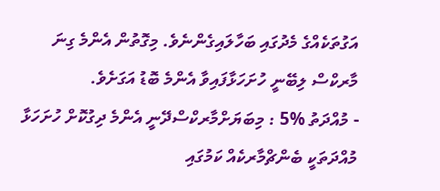އަގުތަކެއްގެ މެދުގައި ބަހާލައިގެންނެވެ. މިގޮތުން އެންމެ ގިނަ މާރކްސް ލިބޭނީ ހުށަހަޅާފައިވާ އެންމެ ބޮޑު އަގަށެވެ.
- މުއްދަތު %5 : މިބަޔަށްމާރކްސްދޭނީ އެންމެ ދިގުކޮށް ހުށަހަޅާ މުއްދަތަކީ ބެންޗްމާރކެއް ކަމުގައި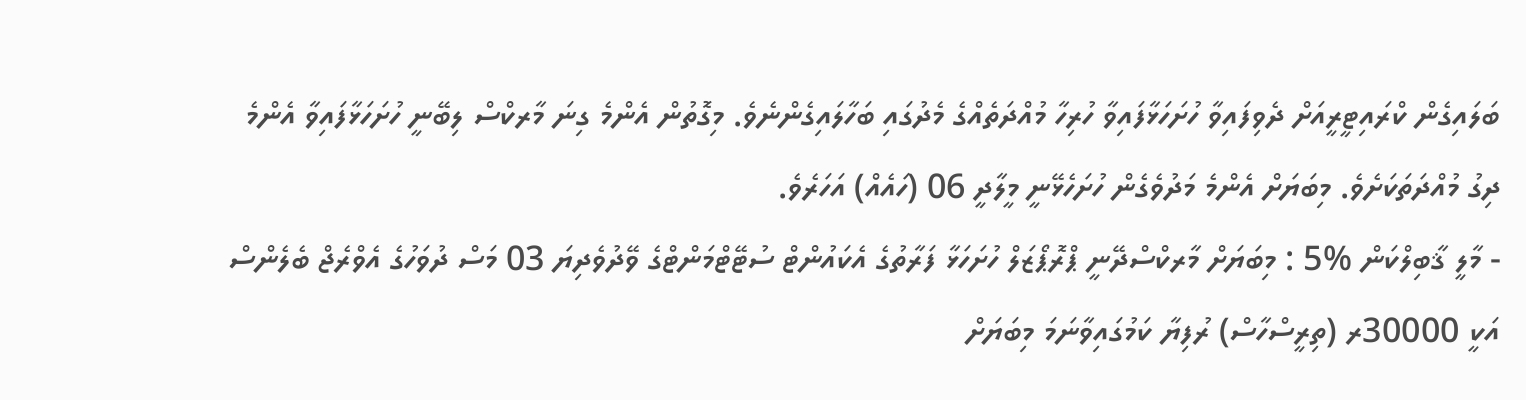ބަލައިގެން ކްރައިޓީރީއަށް ދެވިފައިވާ ހުށަހަޅާފައިވާ ހުރިހާ މުއްދަތެއްގެ މެދުގައި ބަހާލައިގެންނެވެ. މިގޮތުން އެންމެ ގިނަ މާރކްސް ލިބޭނީ ހުށަހަޅާފައިވާ އެންމެ ދިގު މުއްދަތަކަށެވެ. މިބަޔަށް އެންމެ މަދުވެގެން ހުށަހެޅޭނީ މީލާދީ 06 (ހައެއް) އަހަރެވެ.
- މާލީ ޤާބިލްކަން %5 : މިބަޔަށް މާރކްސްދޭނީ ޕްރޮޕޯޒަލް ހުށަހަޅާ ފަރާތުގެ އެކައުންޓް ސުޓޭޓްމަންޓްގެ ވޭދުވެދިޔަ 03 މަސް ދުވަހުގެ އެވްރެޖް ބެލެންސް އަކީ 30000ރ (ތިރީސްހާސް) ރުފިޔާ ކަމުގައިވާނަމަ މިބަޔަށް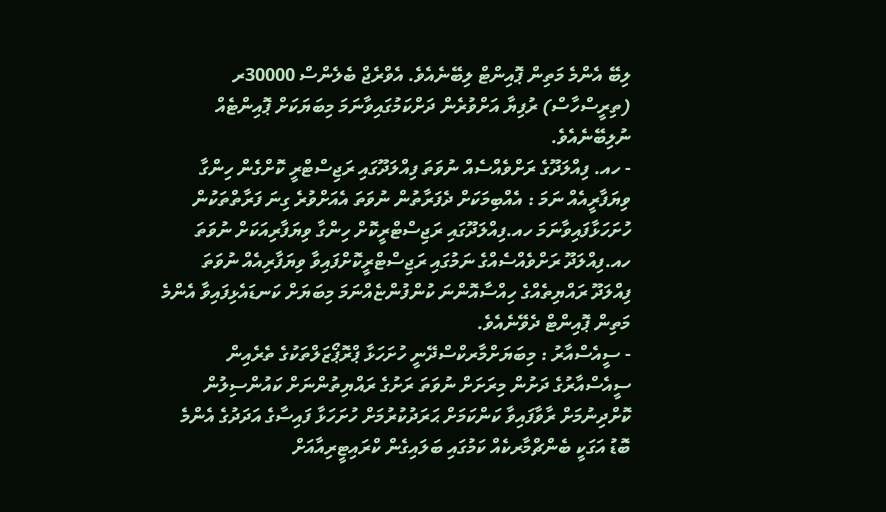ލިބޭ އެންމެ މަތިން ޕޮއިންޓް ލިބޭނެއެވެ. އެވްރެޖް ބެލެންސް 30000ރ (ތިރީސްހާސް) ރުފިޔާ އަށްވުރެން ދަށްކަމުގައިވާނަމަ މިބަޔަކަށް ޕޮއިންޓެއް ނުލިބޭނެއެވެ.
- ހއ. ފިއްލަދޫގެ ރަށްވެއްސެއް ނުވަތަ ފިއްލަދޫގައި ރަޖިސްޓްރީ ކޮށްގެން ހިންގާ ވިޔަފާރީއެއް ނަމަ : އެއްބިމަކަށް ދެފަރާތުން ނުވަތަ އެއަށްވުރެ ގިނަ ފަރާތްތަކުން ހުށަހަޅާފައިވާނަމަ ހއ.ފިއްލަދޫގައި ރަޖިސްޓްރީކޮށް ހިންގާ ވިޔަފާރިއަކަށް ނުވަތަ ހއ.ފިއްލަދޫ ރަށްވެއްސެއްގެ ނަމުގައި ރަޖިސްޓްރީކޮށްފައިވާ ވިޔަފާރިއެއް ނުވަތަ ފިއްލަދޫ ރައްޔިތެއްގެ ހިއްސާއޮންނަ ކުންފުންޏެއްނަމަ މިބަޔަށް ކަނޑައެޅިފައިވާ އެންމެ މަތިން ޕޮއިންޓް ދެވޭނެއެވެ.
- ސީއެސްއާރު : މިބަޔަށްމާރކްސްދޭނީ ހުށަހަޅާ ޕްރޮޕޯޒަލްތަކުގެ ތެރެއިން ސީއެސްއާރުގެ ދަށުން މިރަށަށް ނުވަތަ ރަށުގެ ރައްޔިތުންނަށް ކައުންސިލުން ކޮށްދިނުމަށް ރާވާފައިވާ ކަންކަމަށް ޙަރަދުކުރުމަށް ހުށަހަޅާ ފައިސާގެ އަދަދުގެ އެންމެ ބޮޑު އަގަކީ ބެންޗްމާރކެއް ކަމުގައި ބަލައިގެން ކްރައިޓީރިއާއަށް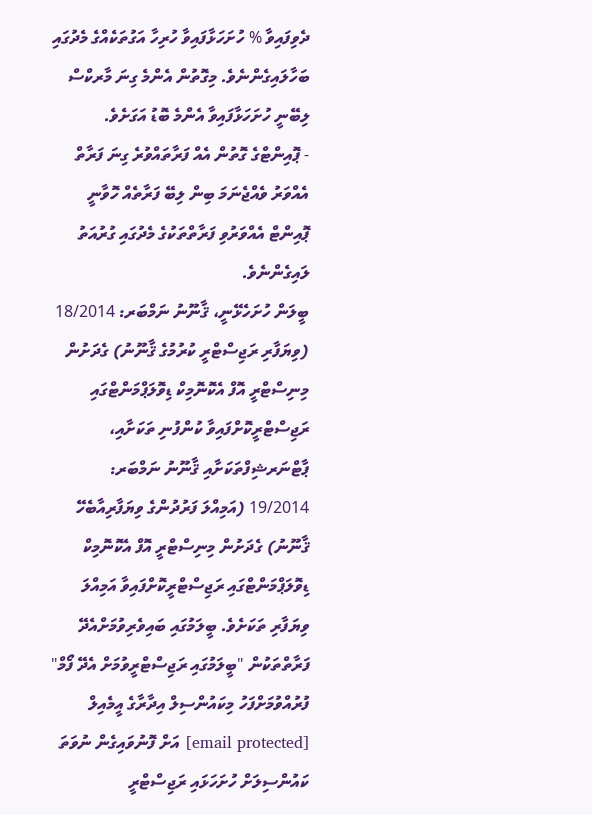ދެވިފައިވާ % ހުށަހަޅާފައިވާ ހުރިހާ އަގުތަކެއްގެ މެދުގައި ބަހާލައިގެންނެވެ. މިގޮތުން އެންމެ ގިނަ މާރކްސް ލިބޭނީ ހުށަހަޅާފައިވާ އެންމެ ބޮޑު އަގަށެވެ.
- ޕޮއިންޓްގެ ގޮތުން އެއް ފަރާތައްވުރެ ގިނަ ފަރާތް އެއްވަރު ވެއްޖެނަމަ ބިން ލިބޭ ފަރާތެއް ހޮވާނީ ޕޮއިންޓް އެއްވަރުވި ފަރާތްތަކުގެ މެދުގައި ގުރުއަތު ލައިގެންނެވެ.
ބީލަން ހުށަހެޅޭނީ، ޤާނޫނު ނަމްބަރ: 18/2014 (ވިޔަފާރި ރަޖިސްޓްރީ ކުރުމުގެ ޤާނޫނު) ގެދަށުން މިނިސްޓްރީ އޮފް އެކޮނޮމިކް ޑިވޮލަޕްމަންޓްގައި ރަޖިސްޓްރީކޮށްފައިވާ ކުންފުނި ތަކަށާއި، ޕާޓްނަރޝިފްތަކަށާއި ޤާނޫނު ނަމްބަރ: 19/2014 (އަމިއްލަ ފަރުދުންގެ ވިޔަފާރިއާބެހޭ ޤާނޫނު) ގެދަށުން މިނިސްޓްރީ އޮފް އެކޮނޮމިކް ޑިވޮލަޕްމަންޓްގައި ރަޖިސްޓްރީކޮށްފައިވާ އަމިއްލަ ވިޔަފާރި ތަކަށެވެ. ބީލަމުގައި ބައިވެރިވުމަށްއެދޭ ފަރާތްތަކުން "ބީލަމުގައި ރަޖިސްޓްރީވުމަށް އެދޭ ފޯމް" ފުރުއްވުމަށްފަހު މިކައުންސިލް އިދާރާގެ އީމެއިލް [email protected] އަށް ފޮނުވައިގެން ނުވަތަ ކައުންސިލަށް ހުށަހަޅައި ރަޖިސްޓްރީ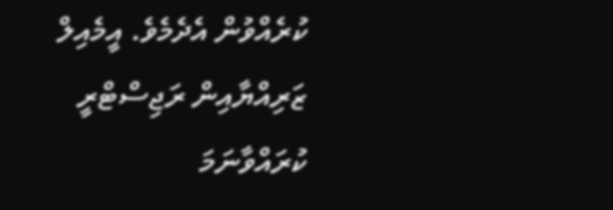ކުރެއްވުން އެދެމެވެ. އީމެއިލް ޒަރިއްޔާއިން ރަޖިސްޓްރީ ކުރައްވާނަމަ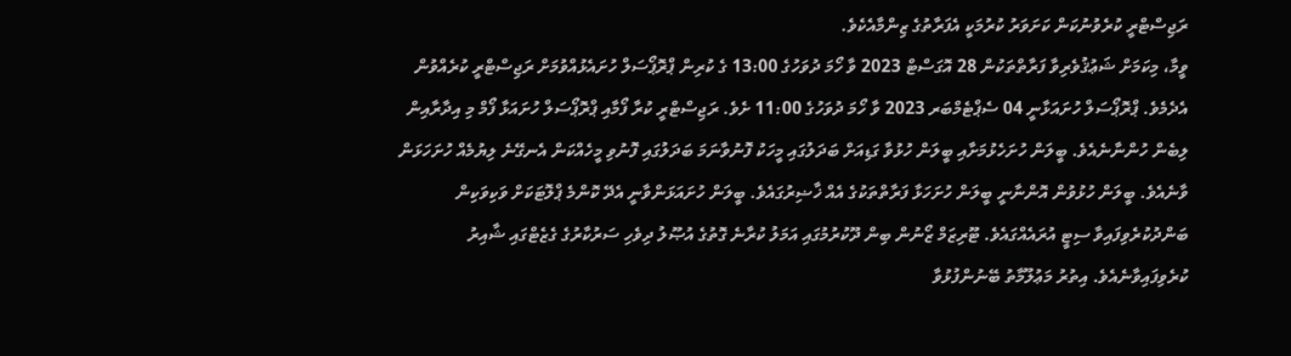ރަޖިސްޓްރީ ކުރެވުނުކަން ކަށަވަރު ކުރުމަކީ އެފަރާތުގެ ޒިންމާއެކެވެ.
ވީމާ، މިކަމަށް ޝަޢުޤުވެރިވާ ފަރާތްތަކުން 28 އޮގަސްޓް 2023 ވާ ހޯމަ ދުވަހުގެ 13:00 ގެ ކުރިން ޕްރޮޕޯސަލް ހުށައެޅުއްވުމަށް ރަޖިސްޓްރީ ކުރެއްވުން އެދެމެވެ. ޕްރޮޕޯސަލް ހުށައަޅާނީ 04 ސެޕްޓެމްބަރ 2023 ވާ ހޯމަ ދުވަހުގެ 11:00 ށެވެ. ރަޖިސްޓްރީ ކުރާ ފޯމާއި ޕްރޮޕޯސަލް ހުށައަޅާ ފޯމް މި އިދާރާއިން ލިބެން ހުންނާނެއެވެ. ބީލަން ހުށަހެޅުމަށާއި ބީލަން ހުޅުވާ ގަޑިއަށް ބަދަލުގައި މީހަކު ފޮނުވާނަމަ ބަދަލުގައި ފޮނުވި މީހެއްކަން އެނގޭނެ ލިޔުމެއް ހުށަހަޅަން ވާނެއެވެ. ބީލަން ހުޅުވުން އޮންނާނީ ބީލަން ހުށަހަޅާ ފަރާތްތަކުގެ އެއް ޚާޟިރުގައެވެ. ބީލަން ހުށައަޅަންވާނީ އެދޭ ކޮންމެ ޕްލޮޓަކަށް ވަކިވަކިން ބަންދުކުރެވިފައިވާ ސިޓީ އުރައެއްގައެވެ. ޓޫރިޒަމް ޒޯނުން ބިން ދޫކުރުމުގައި އަމަލު ކުރާނެ ގޮތުގެ އުޞޫލު ދިވެހި ސަރުކާރުގެ ގެޒެޓްގައި ޝާއިރު ކުރެވިފައިވާނެއެވެ. އިތުރު މަޢުލޫމާތު ބޭނުންފުޅުވާ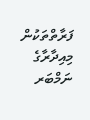ފަރާތްތަކުން މިއިދާރާގެ ނަމްބަރ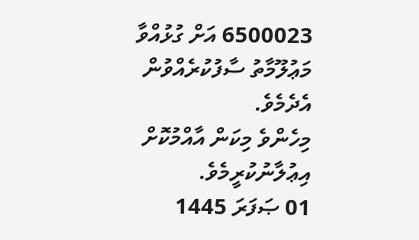6500023 އަށް ގުޅުއްވާ މަޢުލޫމާތު ސާފުކުރެއްވުން އެދެމެވެ.
މިހެންވެ މިކަން އާއްމުކޮށް އިޢުލާނުކުރީމެވެ.
01 ޞަފަރަ 1445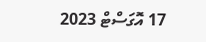17 އޮގަސްޓް 2023